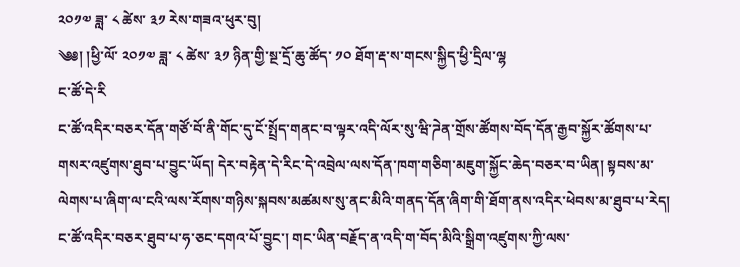༢༠༡༧ ཟླ་ ༨ ཚེས་ ༣༡ རེས་གཟའ་ཕུར་བུ།
༄༅། །ཕྱི་ལོ་ ༢༠༡༧ ཟླ་ ༨ ཚེས་ ༣༡ ཉིན་གྱི་སྔ་དྲོ་ཆུ་ཚོད་ ༡༠ ཐོག་རྡ་ས་གངས་སྐྱིད་ཕྱི་དྲིལ་ལྷ
ང་ཚོ་དེ་རི
ང་ཚོ་འདིར་བཅར་དོན་གཙོ་བོ་ནི་གོང་དུ་ངོ་སྤྲོད་གནང་བ་ལྟར་འདི་ལོར་སུ་ཝི་ཌེན་གྲོས་ཚོགས་བོད་དོན་རྒྱབ་སྐྱོར་ཚོགས་པ་གསར་འཛུགས་ཐུབ་པ་བྱུང་ཡོད། དེར་བརྟེན་དེ་རིང་དེ་འབྲེལ་ལས་དོན་ཁག་གཅིག་མཇུག་སྐྱོང་ཆེད་བཅར་བ་ཡིན། སྟབས་མ་ལེགས་པ་ཞིག་ལ་ངའི་ལས་རོགས་གཉིས་སྐབས་མཚམས་སུ་ནང་མིའི་གནད་དོན་ཞིག་གི་ཐོག་ནས་འདིར་ཕེབས་མ་ཐུབ་པ་རེད། ང་ཚོ་འདིར་བཅར་ཐུབ་པ་ཧ་ཅང་དགའ་པོ་བྱུང་། གང་ཡིན་བརྗོད་ན་འདི་ག་བོད་མིའི་སྒྲིག་འཛུགས་ཀྱི་ལས་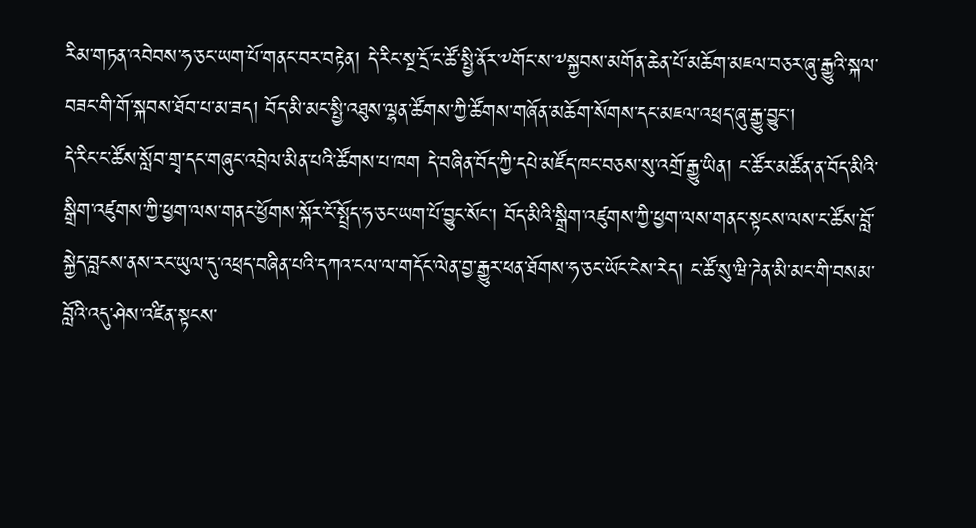རིམ་གཏན་འབེབས་ཧ་ཅང་ཡག་པོ་གནང་བར་བརྟེན། དེ་རིང་སྔ་དྲོ་ང་ཚོ་སྤྱི་ནོར་༸གོང་ས་༸སྐྱབས་མགོན་ཆེན་པོ་མཆོག་མཇལ་བཅར་ཞུ་རྒྱུའི་སྐལ་བཟང་གི་གོ་སྐབས་ཐོབ་པ་མ་ཟད། བོད་མི་མང་སྤྱི་འཐུས་ལྷན་ཚོགས་ཀྱི་ཚོགས་གཞོན་མཆོག་སོགས་དང་མཇལ་འཕྲད་ཞུ་རྒྱུ་བྱུང་།
དེ་རིང་ང་ཚོས་སློབ་གྲྭ་དང་གཞུང་འབྲེལ་མིན་པའི་ཚོགས་པ་ཁག དེ་བཞིན་བོད་ཀྱི་དཔེ་མཛོད་ཁང་བཅས་སུ་འགྲོ་རྒྱུ་ཡིན། ང་ཚོར་མཚོན་ན་བོད་མིའི་སྒྲིག་འཛུགས་ཀྱི་ཕྱག་ལས་གནང་ཕྱོགས་སྐོར་ངོ་སྤྲོད་ཧ་ཅང་ཡག་པོ་བྱུང་སོང་། བོད་མིའི་སྒྲིག་འཛུགས་ཀྱི་ཕྱག་ལས་གནང་སྟངས་ལས་ང་ཚོས་བློ་སྐྱེད་བླངས་ནས་རང་ཡུལ་དུ་འཕྲད་བཞིན་པའི་དཀའ་ངལ་ལ་གདོང་ལེན་བྱ་རྒྱུར་ཕན་ཐོགས་ཧ་ཅང་ཡོང་ངེས་རེད། ང་ཚོ་སུ་ཝི་ཌེན་མི་མང་གི་བསམ་བློའི་འདུ་ཤེས་འཛིན་སྟངས་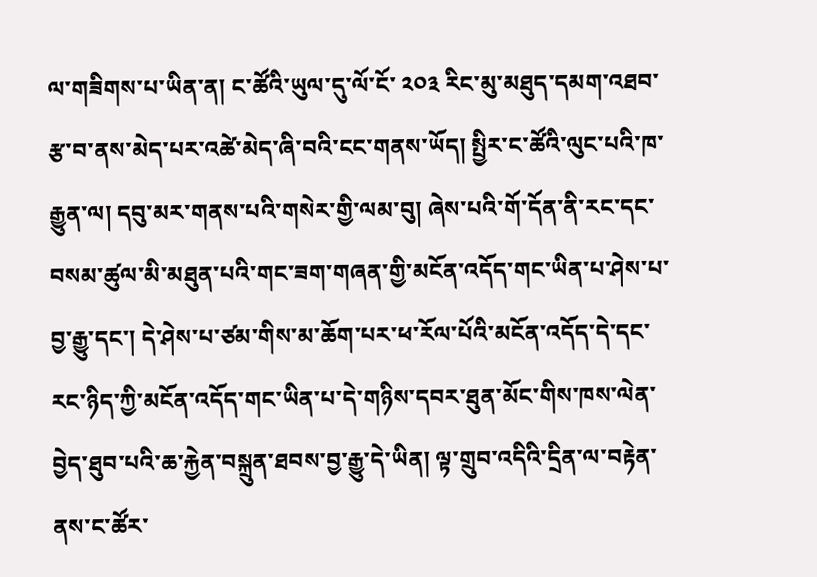ལ་གཟིགས་པ་ཡིན་ན། ང་ཚོའི་ཡུལ་དུ་ལོ་ངོ་ ༢༠༣ རིང་མུ་མཐུད་དམག་འཐབ་རྩ་བ་ནས་མེད་པར་འཚེ་མེད་ཞི་བའི་ངང་གནས་ཡོད། སྤྱིར་ང་ཚོའི་ལུང་པའི་ཁ་རྒྱུན་ལ། དབུ་མར་གནས་པའི་གསེར་གྱི་ལམ་བུ། ཞེས་པའི་གོ་དོན་ནི་རང་དང་བསམ་ཚུལ་མི་མཐུན་པའི་གང་ཟག་གཞན་གྱི་མངོན་འདོད་གང་ཡིན་པ་ཤེས་པ་བྱ་རྒྱུ་དང་། དེ་ཤེས་པ་ཙམ་གིས་མ་ཆོག་པར་ཕ་རོལ་པོའི་མངོན་འདོད་དེ་དང་རང་ཉིད་ཀྱི་མངོན་འདོད་གང་ཡིན་པ་དེ་གཉིས་དབར་ཐུན་མོང་གིས་ཁས་ལེན་བྱེད་ཐུབ་པའི་ཆ་རྐྱེན་བསྐྲུན་ཐབས་བྱ་རྒྱུ་དེ་ཡིན། ལྟ་གྲུབ་འདིའི་དྲིན་ལ་བརྟེན་ནས་ང་ཚོར་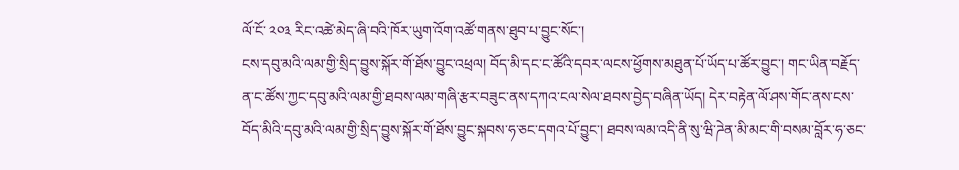ལོ་ངོ་ ༢༠༣ རིང་འཚེ་མེད་ཞི་བའི་ཁོར་ཡུག་འོག་འཚོ་གནས་ཐུབ་པ་བྱུང་སོང་།
ངས་དབུ་མའི་ལམ་གྱི་སྲིད་བྱུས་སྐོར་གོ་ཐོས་བྱུང་འཕྲལ། བོད་མི་དང་ང་ཚོའི་དབར་ལངས་ཕྱོགས་མཐུན་པོ་ཡོད་པ་ཚོར་བྱུང་། གང་ཡིན་བརྗོད་ན་ང་ཚོས་ཀྱང་དབུ་མའི་ལམ་གྱི་ཐབས་ལམ་གཞི་རྩར་བཟུང་ནས་དཀའ་ངལ་སེལ་ཐབས་བྱེད་བཞིན་ཡོད། དེར་བརྟེན་ལོ་ཤས་གོང་ནས་ངས་བོད་མིའི་དབུ་མའི་ལམ་གྱི་སྲིད་བྱུས་སྐོར་གོ་ཐོས་བྱུང་སྐབས་ཧ་ཅང་དགའ་པོ་བྱུང་། ཐབས་ལམ་འདི་ནི་སུ་ཝི་ཌེན་མི་མང་གི་བསམ་བློར་ཧ་ཅང་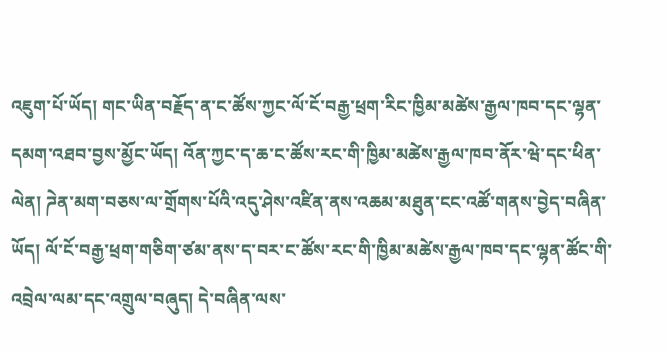འཇུག་པོ་ཡོད། གང་ཡིན་བརྗོད་ན་ང་ཚོས་ཀྱང་ལོ་ངོ་བརྒྱ་ཕྲག་རིང་ཁྱིམ་མཚེས་རྒྱལ་ཁབ་དང་ལྷན་དམག་འཐབ་བྱས་མྱོང་ཡོད། འོན་ཀྱང་ད་ཆ་ང་ཚོས་རང་གི་ཁྱིམ་མཚེས་རྒྱལ་ཁབ་ནོར་ཝེ་དང་ཕིན་ལེན། ཌེན་མག་བཅས་ལ་གྲོགས་པོའི་འདུ་ཤེས་འཛིན་ནས་འཆམ་མཐུན་ངང་འཚོ་གནས་བྱེད་བཞིན་ཡོད། ལོ་ངོ་བརྒྱ་ཕྲག་གཅིག་ཙམ་ནས་ད་བར་ང་ཚོས་རང་གི་ཁྱིམ་མཚེས་རྒྱལ་ཁབ་དང་ལྷན་ཚོང་གི་འབྲེལ་ལམ་དང་འགྲུལ་བཞུད། དེ་བཞིན་ལས་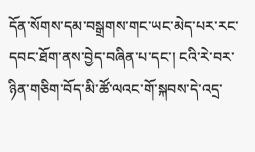དོན་སོགས་དམ་བསྒྲགས་གང་ཡང་མེད་པར་རང་དབང་ཐོག་ནས་བྱེད་བཞིན་པ་དང་། ངའི་རེ་བར་ཉིན་གཅིག་བོད་མི་ཚོ་ལའང་གོ་སྐབས་དེ་འདྲ་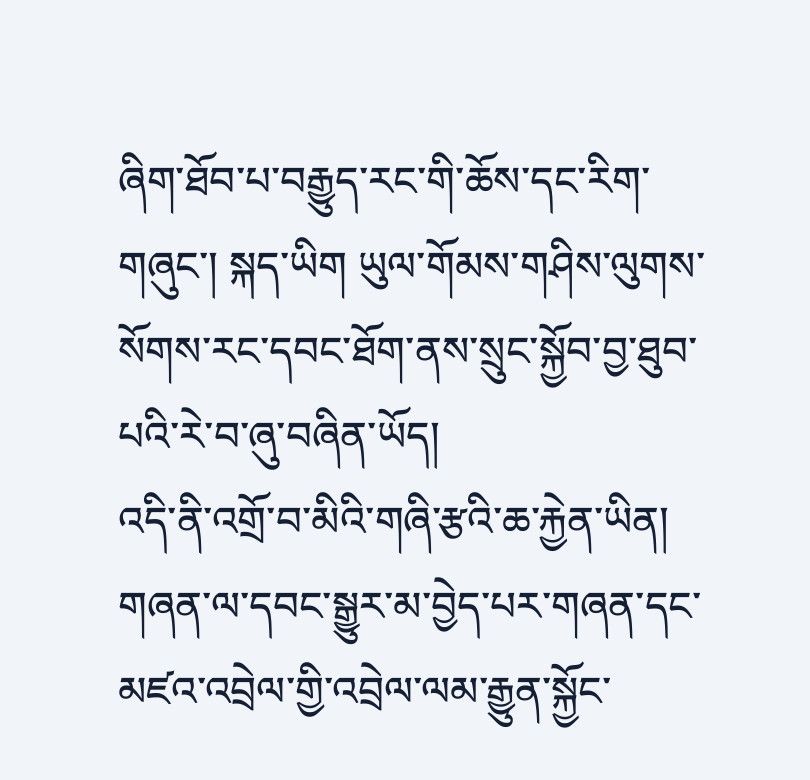ཞིག་ཐོབ་པ་བརྒྱུད་རང་གི་ཆོས་དང་རིག་གཞུང་། སྐད་ཡིག ཡུལ་གོམས་གཤིས་ལུགས་སོགས་རང་དབང་ཐོག་ནས་སྲུང་སྐྱོབ་བྱ་ཐུབ་པའི་རེ་བ་ཞུ་བཞིན་ཡོད།
འདི་ནི་འགྲོ་བ་མིའི་གཞི་རྩའི་ཆ་རྐྱེན་ཡིན། གཞན་ལ་དབང་སྒྱུར་མ་བྱེད་པར་གཞན་དང་མཛའ་འབྲེལ་གྱི་འབྲེལ་ལམ་རྒྱུན་སྐྱོང་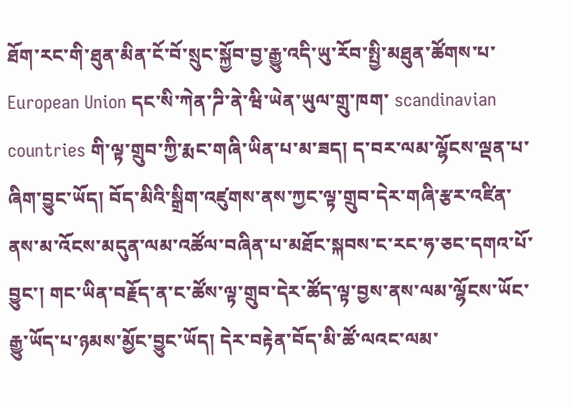ཐོག་རང་གི་ཐུན་མིན་ངོ་བོ་སྲུང་སྐྱོབ་བྱ་རྒྱུ་འདི་ཡུ་རོབ་སྤྱི་མཐུན་ཚོགས་པ་ European Union དང་སི་ཀེན་ཌི་ནེ་ཝི་ཡེན་ཡུལ་གྲུ་ཁག་ scandinavian countries གི་ལྟ་གྲུབ་ཀྱི་རྨང་གཞི་ཡིན་པ་མ་ཟད། ད་བར་ལམ་ལྷོངས་ལྡན་པ་ཞིག་བྱུང་ཡོད། བོད་མིའི་སྒྲིག་འཛུགས་ནས་ཀྱང་ལྟ་གྲུབ་དེར་གཞི་རྩར་འཛིན་ནས་མ་འོངས་མདུན་ལམ་འཚོལ་བཞིན་པ་མཐོང་སྐབས་ང་རང་ཧ་ཅང་དགའ་པོ་བྱུང་། གང་ཡིན་བརྗོད་ན་ང་ཚོས་ལྟ་གྲུབ་དེར་ཚོད་ལྟ་བྱས་ནས་ལམ་ལྷོངས་ཡོང་རྒྱུ་ཡོད་པ་ཉམས་མྱོང་བྱུང་ཡོད། དེར་བརྟེན་བོད་མི་ཚོ་ལའང་ལམ་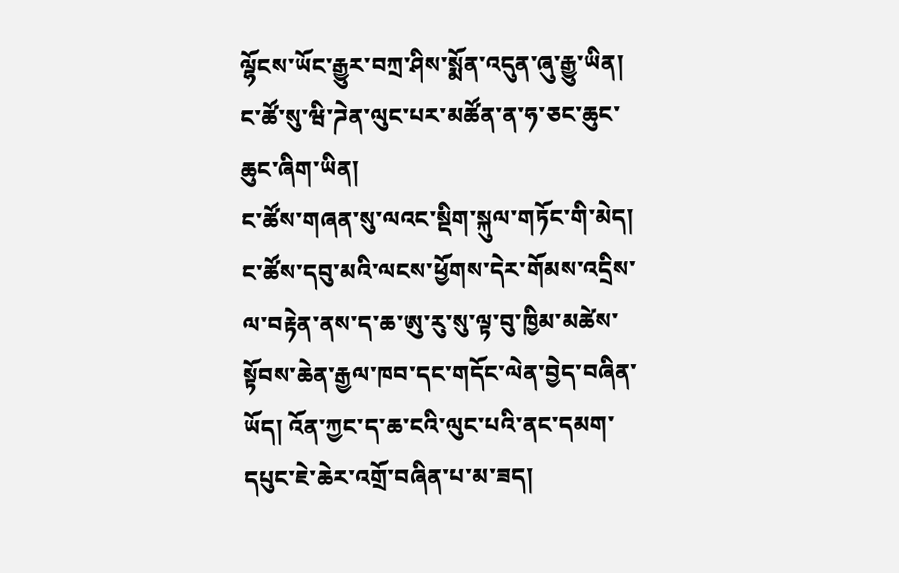ལྷོངས་ཡོང་རྒྱུར་བཀྲ་ཤིས་སྨོན་འདུན་ཞུ་རྒྱུ་ཡིན། ང་ཚོ་སུ་ཝི་ཌེན་ལུང་པར་མཚོན་ན་ཧ་ཅང་ཆུང་ཆུང་ཞིག་ཡིན།
ང་ཚོས་གཞན་སུ་ལའང་སྡིག་སྐུལ་གཏོང་གི་མེད། ང་ཚོས་དབུ་མའི་ལངས་ཕྱོགས་དེར་གོམས་འདྲིས་ལ་བརྟེན་ནས་ད་ཆ་ཨུ་རུ་སུ་ལྟ་བུ་ཁྱིམ་མཚེས་སྟོབས་ཆེན་རྒྱལ་ཁབ་དང་གདོང་ལེན་བྱེད་བཞིན་ཡོད། འོན་ཀྱང་ད་ཆ་ངའི་ལུང་པའི་ནང་དམག་དཔུང་ཇེ་ཆེར་འགྲོ་བཞིན་པ་མ་ཟད།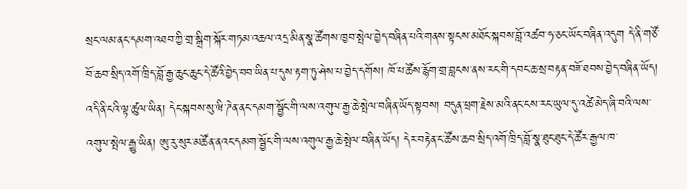སྲང་ལམ་ནང་དམག་འཐབ་ཀྱི་གྲ་སྒྲིག་སྐོར་གཏམ་འཆལ་འདྲ་མིན་སྣ་ཚོགས་ཁྱབ་སྤེལ་བྱེད་བཞིན་པའི་གནས་སྟངས་མཐོང་སྐབས་བློ་འཚབ་ཧ་ཅང་ཡོང་བཞིན་འདུག དེ་ནི་གཙོ་བོ་ཆབ་སྲིད་འགོ་ཁྲིད་བློ་རྒྱ་ཆུང་ཆུང་དེ་ཚོའི་བྱེད་བབ་ཡིན་པ་དུས་རྟག་ཏུ་ཤེས་པ་བྱེད་དགོས། ཁོ་པ་ཚོས་རྙོག་གྲ་བླངས་ནས་རང་གི་དབང་ཆ་སྲ་བརྟན་བཟོ་ཐབས་བྱེད་བཞིན་ཡོད། འདི་ནི་ངའི་ལྟ་ཚུལ་ཡིན། དེང་སྐབས་སུ་ཝི་ཌེན་ནང་དམག་སྦྱོང་གི་ལས་འགུལ་རྒྱ་ཆེ་སྤེལ་བཞིན་ཡོད་སྟབས། བདུན་ཕྲག་རྗེས་མའི་ནང་ངས་རང་ཡུལ་དུ་འཚེ་མེད་ཞི་བའི་ལས་འགུལ་སྤེལ་རྒྱུ་ཡིན། ཨུ་རུ་སུར་མཚོན་ནའང་དམག་སྦྱོང་གི་ལས་འགུལ་རྒྱ་ཆེ་སྤེལ་བཞིན་ཡོད། དེར་བརྟེན་ང་ཚོས་ཆབ་སྲིད་འགོ་ཁྲིད་བློ་སྣ་ཐུང་ཐུང་དེ་ཚོར་རྒྱལ་ཁ་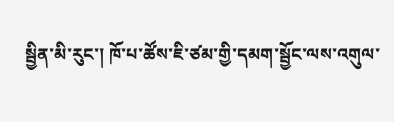སྦྱིན་མི་རུང་། ཁོ་པ་ཚོས་ཇི་ཙམ་གྱི་དམག་སྦྱོང་ལས་འགུལ་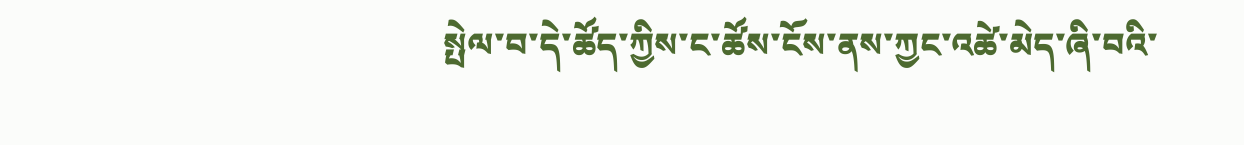སྤེལ་བ་དེ་ཚོད་ཀྱིས་ང་ཚོས་ངོས་ནས་ཀྱང་འཚེ་མེད་ཞི་བའི་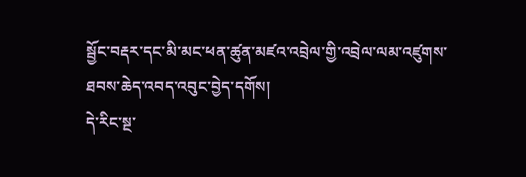སྦྱོང་བརྡར་དང་མི་མང་ཕན་ཚུན་མཛའ་འབྲེལ་གྱི་འབྲེལ་ལམ་འཛུགས་ཐབས་ཆེད་འབད་འབུང་བྱེད་དགོས།
དེ་རིང་སྔ་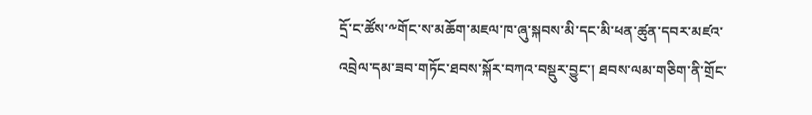དྲོ་ང་ཚོས་༸གོང་ས་མཆོག་མཇལ་ཁ་ཞུ་སྐབས་མི་དང་མི་ཕན་ཚུན་དབར་མཛའ་འབྲེལ་དམ་ཟབ་གཏོང་ཐབས་སྐོར་བཀའ་བསྡུར་བྱུང་། ཐབས་ལམ་གཅིག་ནི་གྲོང་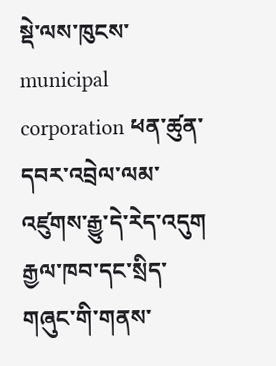སྡེ་ལས་ཁུངས་ municipal corporation ཕན་ཚུན་དབར་འབྲེལ་ལམ་འཛུགས་རྒྱུ་དེ་རེད་འདུག རྒྱལ་ཁབ་དང་སྲིད་གཞུང་གི་གནས་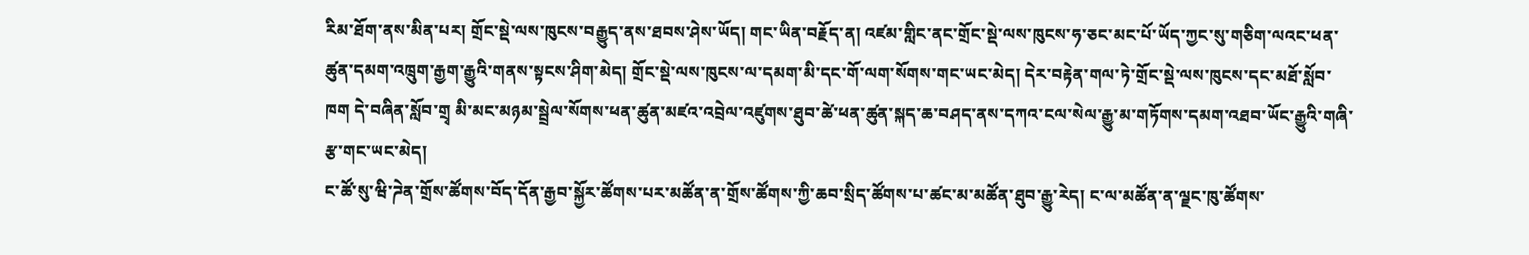རིམ་ཐོག་ནས་མིན་པར། གྲོང་སྡེ་ལས་ཁུངས་བརྒྱུད་ནས་ཐབས་ཤེས་ཡོད། གང་ཡིན་བརྗོད་ན། འཛམ་གླིང་ནང་གྲོང་སྡེ་ལས་ཁུངས་ཧ་ཅང་མང་པོ་ཡོད་ཀྱང་སུ་གཅིག་ལའང་ཕན་ཚུན་དམག་འཁྲུག་རྒྱག་རྒྱུའི་གནས་སྟངས་ཤིག་མེད། གྲོང་སྡེ་ལས་ཁུངས་ལ་དམག་མི་དང་གོ་ལག་སོགས་གང་ཡང་མེད། དེར་བརྟེན་གལ་ཏེ་གྲོང་སྡེ་ལས་ཁུངས་དང་མཐོ་སློབ་ཁག དེ་བཞིན་སློབ་གྲྭ མི་མང་མཉམ་སྦྲེལ་སོགས་ཕན་ཚུན་མཛའ་འབྲེལ་འཛུགས་ཐུབ་ཚེ་ཕན་ཚུན་སྐད་ཆ་བཤད་ནས་དཀའ་ངལ་སེལ་རྒྱུ་མ་གཏོགས་དམག་འཐབ་ཡོང་རྒྱུའི་གཞི་རྩ་གང་ཡང་མེད།
ང་ཚོ་སུ་ཝི་ཌེན་གྲོས་ཚོགས་བོད་དོན་རྒྱབ་སྐྱོར་ཚོགས་པར་མཚོན་ན་གྲོས་ཚོགས་ཀྱི་ཆབ་སྲིད་ཚོགས་པ་ཚང་མ་མཚོན་ཐུབ་རྒྱུ་རེད། ང་ལ་མཚོན་ན་ལྗང་ཁུ་ཚོགས་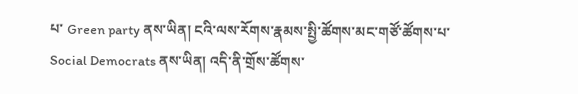པ་ Green party ནས་ཡིན། ངའི་ལས་རོགས་རྣམས་སྤྱི་ཚོགས་མང་གཙོ་ཚོགས་པ་ Social Democrats ནས་ཡིན། འདི་ནི་གྲོས་ཚོགས་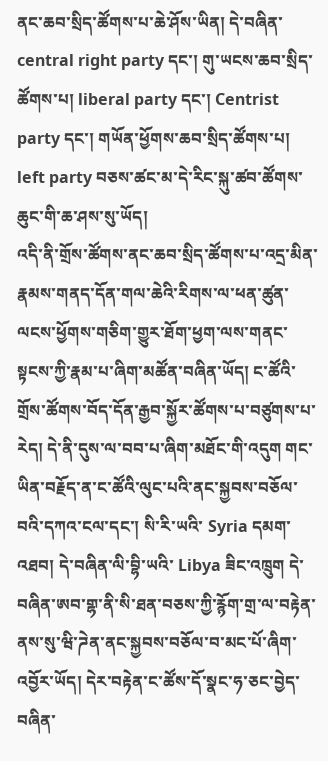ནང་ཆབ་སྲིད་ཚོགས་པ་ཆེ་ཤོས་ཡིན། དེ་བཞིན་ central right party དང་། གུ་ཡངས་ཆབ་སྲིད་ཚོགས་པ། liberal party དང་། Centrist party དང་། གཡོན་ཕྱོགས་ཆབ་སྲིད་ཚོགས་པ། left party བཅས་ཚང་མ་དེ་རིང་སྐུ་ཚབ་ཚོགས་ཆུང་གི་ཆ་ཤས་སུ་ཡོད།
འདི་ནི་གྲོས་ཚོགས་ནང་ཆབ་སྲིད་ཚོགས་པ་འདྲ་མིན་རྣམས་གནད་དོན་གལ་ཆེའི་རིགས་ལ་ཕན་ཚུན་ལངས་ཕྱོགས་གཅིག་གྱུར་ཐོག་ཕྱག་ལས་གནང་སྟངས་ཀྱི་རྣམ་པ་ཞིག་མཚོན་བཞིན་ཡོད། ང་ཚོའི་གྲོས་ཚོགས་བོད་དོན་རྒྱབ་སྐྱོར་ཚོགས་པ་བཙུགས་པ་རེད། དེ་ནི་དུས་ལ་བབ་པ་ཞིག་མཐོང་གི་འདུག གང་ཡིན་བརྗོད་ན་ང་ཚོའི་ལུང་པའི་ནང་སྐྱབས་བཅོལ་བའི་དཀའ་ངལ་དང་། སི་རི་ཡའི་ Syria དམག་འཐབ། དེ་བཞིན་ལི་བྷི་ཡའི་ Libya ཟིང་འཁྲུག དེ་བཞིན་ཨབ་གྷ་ནི་སི་ཐན་བཅས་ཀྱི་རྙོག་གྲ་ལ་བརྟེན་ནས་སུ་ཝི་ཌེན་ནང་སྐྱབས་བཅོལ་བ་མང་པོ་ཞིག་འབྱོར་ཡོད། དེར་བརྟེན་ང་ཚོས་དོ་སྣང་ཧ་ཅང་བྱེད་བཞིན་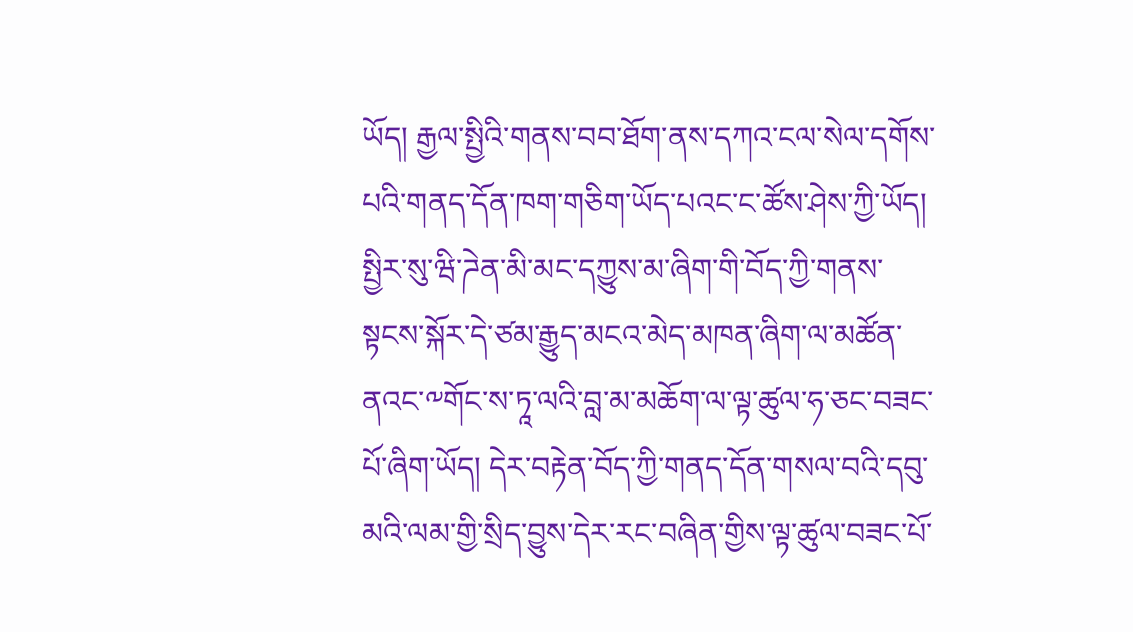ཡོད། རྒྱལ་སྤྱིའི་གནས་བབ་ཐོག་ནས་དཀའ་ངལ་སེལ་དགོས་པའི་གནད་དོན་ཁག་གཅིག་ཡོད་པའང་ང་ཚོས་ཤེས་ཀྱི་ཡོད།
སྤྱིར་སུ་ཝི་ཌེན་མི་མང་དཀྱུས་མ་ཞིག་གི་བོད་ཀྱི་གནས་སྟངས་སྐོར་དེ་ཙམ་རྒྱུད་མངའ་མེད་མཁན་ཞིག་ལ་མཚོན་ནའང་༸གོང་ས་ཏཱ་ལའི་བླ་མ་མཆོག་ལ་ལྟ་ཚུལ་ཧ་ཅང་བཟང་པོ་ཞིག་ཡོད། དེར་བརྟེན་བོད་ཀྱི་གནད་དོན་གསལ་བའི་དབུ་མའི་ལམ་གྱི་སྲིད་བྱུས་དེར་རང་བཞིན་གྱིས་ལྟ་ཚུལ་བཟང་པོ་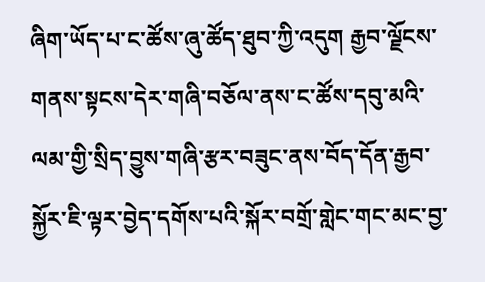ཞིག་ཡོད་པ་ང་ཚོས་ཞུ་ཚོད་ཐུབ་ཀྱི་འདུག རྒྱབ་ལྗོངས་གནས་སྟངས་དེར་གཞི་བཅོལ་ནས་ང་ཚོས་དབུ་མའི་ལམ་གྱི་སྲིད་བྱུས་གཞི་རྩར་བཟུང་ནས་བོད་དོན་རྒྱབ་སྐྱོར་ཇི་ལྟར་བྱེད་དགོས་པའི་སྐོར་བགྲོ་གླེང་གང་མང་བྱ་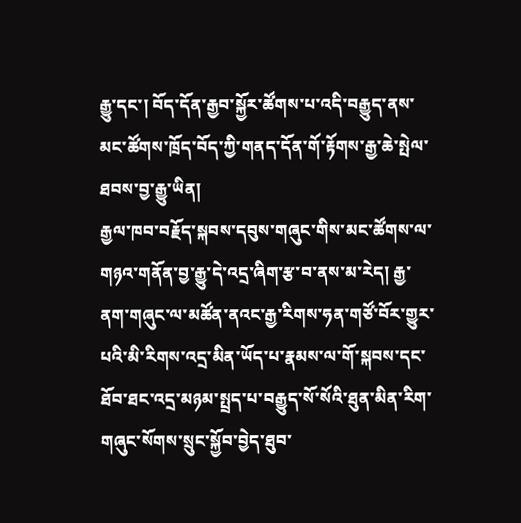རྒྱུ་དང་། བོད་དོན་རྒྱབ་སྐྱོར་ཚོགས་པ་འདི་བརྒྱུད་ནས་མང་ཚོགས་ཁྲོད་བོད་ཀྱི་གནད་དོན་གོ་རྟོགས་རྒྱ་ཆེ་སྤེལ་ཐབས་བྱ་རྒྱུ་ཡིན།
རྒྱལ་ཁབ་བརྗོད་སྐབས་དབུས་གཞུང་གིས་མང་ཚོགས་ལ་གཉའ་གནོན་བྱ་རྒྱུ་དེ་འདྲ་ཞིག་རྩ་བ་ནས་མ་རེད། རྒྱ་ནག་གཞུང་ལ་མཚོན་ནའང་རྒྱ་རིགས་ཧན་གཙོ་བོར་གྱུར་པའི་མི་རིགས་འདྲ་མིན་ཡོད་པ་རྣམས་ལ་གོ་སྐབས་དང་ཐོབ་ཐང་འདྲ་མཉམ་སྤྲད་པ་བརྒྱུད་སོ་སོའི་ཐུན་མིན་རིག་གཞུང་སོགས་སྲུང་སྐྱོབ་བྱེད་ཐུབ་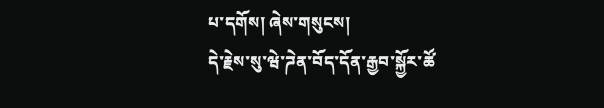པ་དགོས། ཞེས་གསུངས།
དེ་རྗེས་སུ་ཝེ་ཌེན་བོད་དོན་རྒྱབ་སྐྱོར་ཚོ